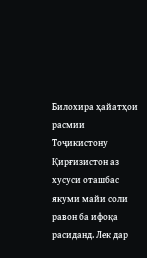Билохира ҳайатҳои расмии Тоҷикистону Қирғизистон аз хусуси оташбас якуми майи соли равон ба ифоқа расиданд. Лек дар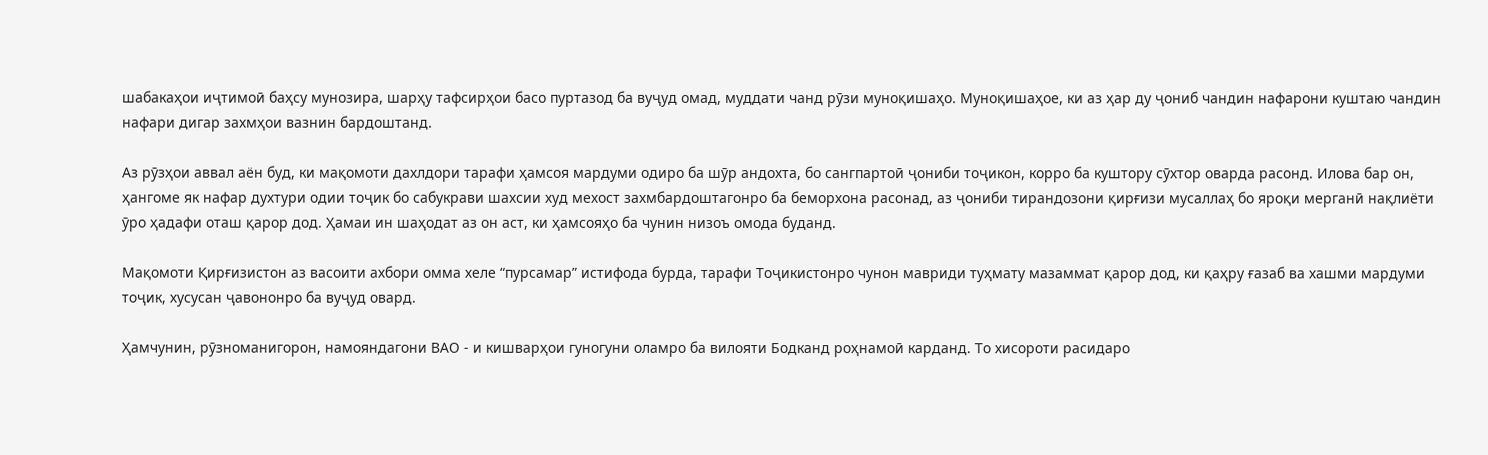шабакаҳои иҷтимоӣ баҳсу мунозира, шарҳу тафсирҳои басо пуртазод ба вуҷуд омад, муддати чанд рӯзи муноқишаҳо. Муноқишаҳое, ки аз ҳар ду ҷониб чандин нафарони куштаю чандин нафари дигар захмҳои вазнин бардоштанд.

Аз рӯзҳои аввал аён буд, ки мақомоти дахлдори тарафи ҳамсоя мардуми одиро ба шӯр андохта, бо сангпартоӣ ҷониби тоҷикон, корро ба куштору сӯхтор оварда расонд. Илова бар он, ҳангоме як нафар духтури одии тоҷик бо сабукрави шахсии худ мехост захмбардоштагонро ба беморхона расонад, аз ҷониби тирандозони қирғизи мусаллаҳ бо яроқи мерганӣ нақлиёти ӯро ҳадафи оташ қарор дод. Ҳамаи ин шаҳодат аз он аст, ки ҳамсояҳо ба чунин низоъ омода буданд.

Мақомоти Қирғизистон аз васоити ахбори омма хеле “пурсамар” истифода бурда, тарафи Тоҷикистонро чунон мавриди туҳмату мазаммат қарор дод, ки қаҳру ғазаб ва хашми мардуми тоҷик, хусусан ҷавононро ба вуҷуд овард.

Ҳамчунин, рӯзноманигорон, намояндагони ВАО - и кишварҳои гуногуни оламро ба вилояти Бодканд роҳнамоӣ карданд. То хисороти расидаро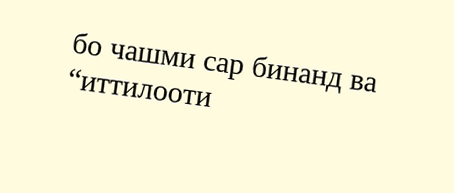бо чашми сар бинанд ва “иттилооти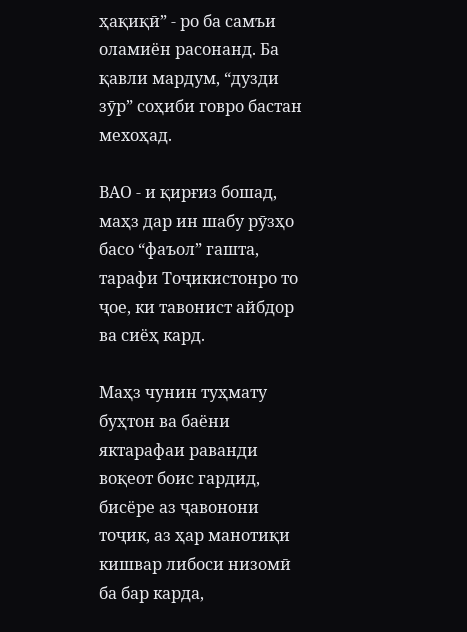ҳақиқӣ” - ро ба самъи оламиён расонанд. Ба қавли мардум, “дузди зӯр” соҳиби говро бастан мехоҳад.

ВАО - и қирғиз бошад, маҳз дар ин шабу рӯзҳо басо “фаъол” гашта, тарафи Тоҷикистонро то ҷое, ки тавонист айбдор ва сиёҳ кард.

Маҳз чунин туҳмату буҳтон ва баёни яктарафаи раванди воқеот боис гардид, бисёре аз ҷавонони тоҷик, аз ҳар манотиқи кишвар либоси низомӣ ба бар карда,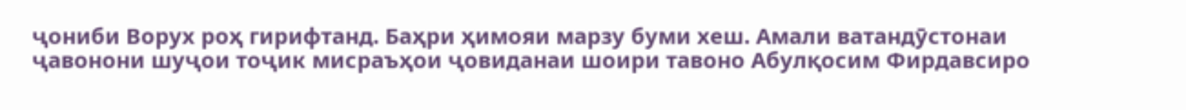ҷониби Ворух роҳ гирифтанд. Баҳри ҳимояи марзу буми хеш. Амали ватандӯстонаи ҷавонони шуҷои тоҷик мисраъҳои ҷовиданаи шоири тавоно Абулқосим Фирдавсиро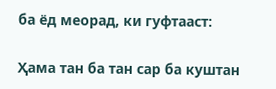ба ёд меорад, ки гуфтааст:

Ҳама тан ба тан сар ба куштан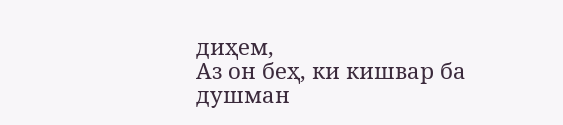диҳем,
Аз он беҳ, ки кишвар ба душман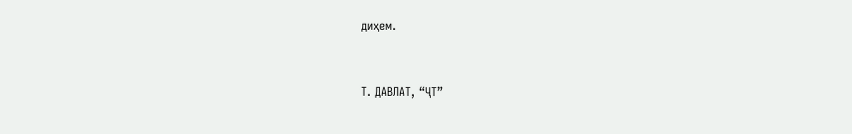диҳем.


Т. ДАВЛАТ, “ҶТ”